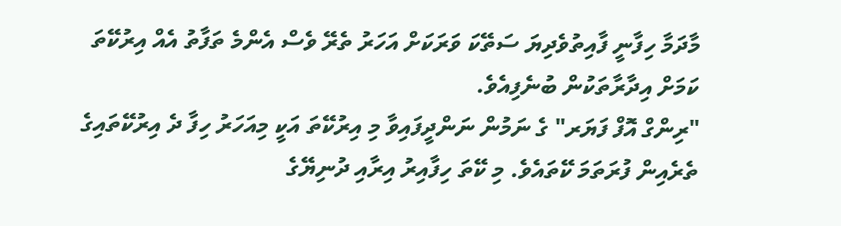މާދަމާ ހިފާނީ ފާއިތުވެދިޔަ ސަތޭކަ ވަރަކަށް އަހަރު ތެރޭ ވެސް އެންމެ ތަފާތު އެއް އިރުކޭތަ ކަމަށް އިދާރާތަކުން ބުނެފިއެވެ.
"ރިންގް އޮފް ފަޔަރ" ގެ ނަމުން ނަންދީފައިވާ މި އިރުކޭތަ އަކީ މިއަހަރު ހިފާ ދެ އިރުކޭތައިގެ ތެރެއިން ފުރަތަމަ ކޭތައެވެ. މި ކޭތަ ހިފާއިރު އިރާއި ދުނިޔޭގެ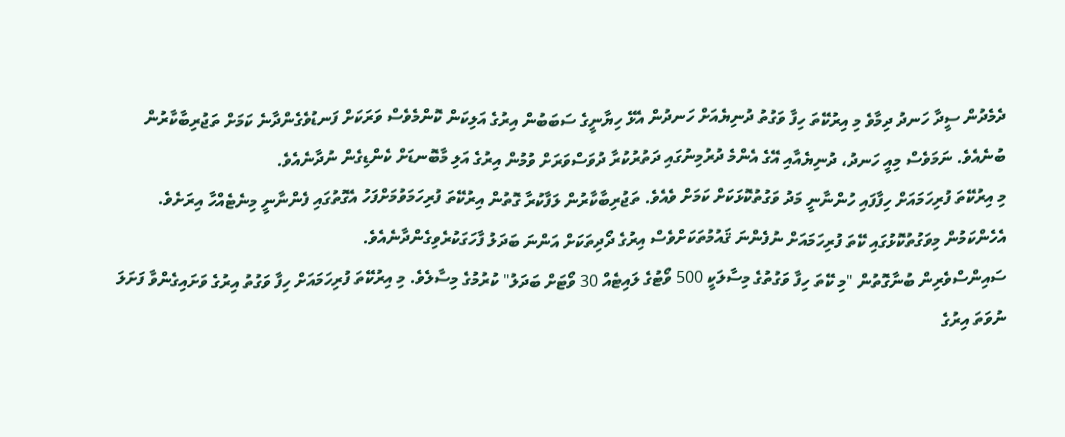ދެމެދުން ސީދާ ހަނދު ދިމާވެ މި އިރުކޭތަ ހިފާ ވަގުތު ދުނިޔެއަށް ހަނދުން އެޅޭ ހިޔާނީގެ ސަބަބުން އިރުގެ އަލިކަން ކޮންމެވެސް ވަރަކަށް ފަނޑުވެގެންދާނެ ކަމަށް ތަޖުރިބާކާރުން ބުނެއެވެ. ނަމަވެސް މިއީ ހަނދު، ދުނިޔެއާއި އޭގެ އެންމެ ދުރުމިނުގައި ދަތުރުކުރާ ދުވަސްވަރަށް ވުމުން އިރުގެ އަލި މާބޮނޑަށް ކެންޑިގެން ނުދާނެއެވެ.
މި އިރުކޭތަ ފުރިހަމައަށް ހިފާފައި ހުންނާނީ މަދު ވަގުތުކޮޅަކަށް ކަމަށް ވެއެވެ. ތަޖުރިބާކާރުން ލަފާކުރާ ގޮތުން އިރުކޭތަ ފުރިހަމަވުމަށްފަހު އެގޮތުގައި ފެންނާނީ މިނެޓެއްހާ އިރަށެވެ. އެހެންކަމުން މިވަގުތުކޮޅުގައި ކޭތަ ފުރިހަމައަށް ނުފެންނަ ޤައުމުތަކަށްވެސް އިރުގެ ދޯދިތަކަށް އަންނަ ބަދަލު ފާހަގަކުރެވިގެންދާނެއެވެ.
ސައިންސްވެރިން ބުނާގޮތުން "މި ކޭތަ ހިފާ ވަގުތުގެ މިސާލަކީ 500 ވޯޓުގެ ލައިޓެއް 30 ވޯޓަށް ބަދަލު" ކުރުމުގެ މިސާލެވެ. މި އިރުކޭތަ ފުރިހަމައަށް ހިފާ ވަގުތު އިރުގެ ވަށައިގެންވާ ފަށަލަ ނުވަތަ އިރުގެ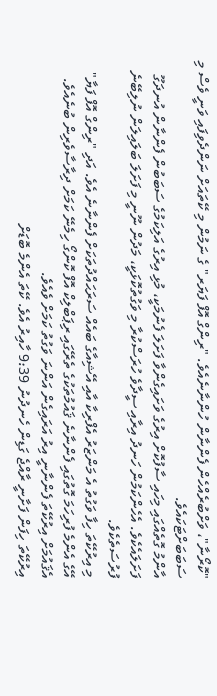"ކޮރޯނާ"، ވަށްބުރެއްހެން ފެންނާން ހުންނާނެއެވެ. "ރިންގް އޮފް ފަޔަރ" ގެ ނަމުން މި ކޭތައަށް ނަންދެވިފައި ވަނީ ވެސް މި ސަބަބަށްޓަކައެވެ.
އާންމު ގޮތެއްގައި މިހައި ސާފުކޮށް އިރުގެ ވަށައިގެންވާ ފަށަލަ ފެނުމަކީ، މުޅި އިރުގެ އަލިކަމުގެ ސަބަބުން ފެންނާން އުނދަގޫ ފަށަލައެކެވެ. އެހެންކަމުން ހަނދު އިރާއި ސީދާވެ ހުރަސްކުރާ މި ވަގުތުކޮޅަކީ، މަދުން ނޫނީ މި ފަށަލަ ބަލައިލަން ނުލިބޭނެ ފުރުސަތެކެވެ.
މި އިރުކޭތަ ހިފާ ވަގުތު އެ މަންޒަރު އެފްރިކާ އާއި އޭޝިއާގެ ބައެއް ސަރަޙައްދުތަކަށް ފެންނާނެ އެވެ. އަދި "ރިންގް އޮފް ފަޔާ" އޭގެ އެންމެ ފުރިހަމަ ގޮތުގައި ފެންނާނެ ޤައުމުތަކުގެ ތެރޭގައި ރިޕަބްލިކް އޮފް ކޮންގޯ ހިމެނޭ ކަމަށް ދިރާސާވެރިން ބުނެއެވެ. އެޤައުމަށް އިރުކޭތަ ފެންނާނީ އިރު އަރައިގެން އަންނަ ވަގުތު ކަމަށް ވެއެވެ.
އިރުކޭތަ ހިފަން ފަށާނީ ރާއްޖެ ގަޑިން ހެނދުނު 9:39 ހާއިރު އެވެ. ކޭތަ އެންމެ ބޮޑަށް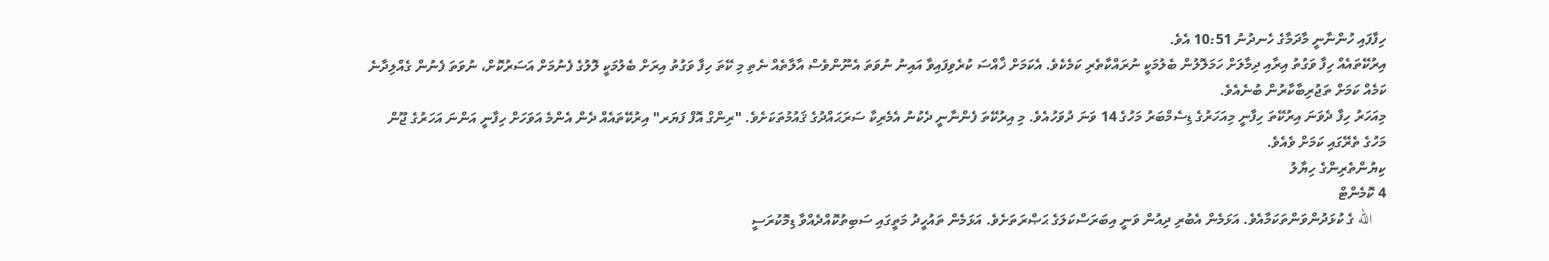ހިފާފައި ހުންނާނީ މާދަމާގެ ހެނދުނު 10:51 އެވެ.
އިރުކޭތައެއް ހިފާ ވަގުތު އިރާއި ދިމާލަށް ހަމަލޮލުން ބެލުމަކީ ނުރައްކާތެރި ކަމެކެވެ. އެކަމަށް ޚާއްސަ ކުރެވިފައިވާ އައިނު ނުވަތަ އެނޫންވެސް އާލާތެއް ނެތި މި ކޭތަ ހިފާ ވަގުތު އިރަށް ބެލުމަކީ ލޮލުގެ ފެނުމަށް އަސަރުކޮށް، ނުވަތަ ފެނުން ގެއްލިދާނެ ކަމެއް ކަމަށް ތަޖުރިބާކާރުން ބުނެއެވެ.
މިއަހަރު ހިފާ ދެވަނަ އިރުކޭތަ ހިފާނީ މިއަހަރުގެ ޑިސެމްބަރު މަހުގެ 14 ވަނަ ދުވަހުއެވެ. މި އިރުކޭތަ ފެންނާނީ ދެކުނު އެމެރިކާ ސަރަޙައްދުގެ ޤައުމުތަކަށެވެ. "ރިންގް އޮފް ފަޔަރ" އިރުކޭތައެއް ދެން އެންމެ އަވަހަށް ހިފާނީ އަންނަ އަހަރުގެ ޖޫން މަހުގެ ތެރޭގައި ކަމަށް ވެއެވެ.
ކިޔުންތެރިންގެ ހިޔާލު
4 ކޮމެންޓް
    الله ގެ ކުޅަދުންވަންތަކަމާއެވެ. އަޅަމެން އެބުރި ދިއުން ވަނީ އިބަރަސްކަލަގެ ޙަޞްރަތަށެވެ. އަޅަމެން ތައުހީދު މަތީގައި ސަބިތުކޮއްދެއްވާ ޑިމޮކުރަސީ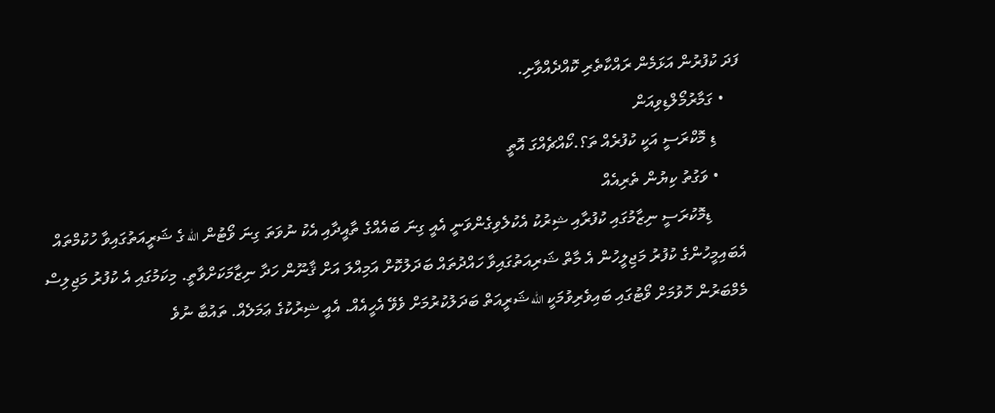ފަދަ ކުފުރުން އަޅަމެން ރައްކާތެރި ކޮއްދެއްވާށި.
    • ގަމާރުމޯލްޑިވިއަން
      ޑި މޮކްރަސީ އަކީ ކުފުރެއް ތަ؟.ކޯއްޗެއްގަ އޮތީ
      • ވަގުތު ކިޔުން ތެރިއެއް
        ޑިމޮކުރަސީ ނިޒާމުގައި ކުފުރާއި ޝިރުކު އެކުލެވިގެންވަނީ އެއީ ގިނަ ބައެއްގެ ތާއީދާއި އެކު ނުވަތަ ގިނަ ވޯޓުން الله ގެ ޝަރީއަތުގައިވާ ހުކުމްތައް އެބައިމީހުންގެ ކުފުރު މަޖިލީހުން އެ މާތް ޝަރިއަތުގައިވާ ހައްދުތައް ބަދަލުކޮށް އަމިއްލަ އަށް ޤާނޫން ހަދާ ނިޒާމަކަށްވާތީ. މިކަމުގައި އެ ކުފުރު މަޖިލިސް މެމްބަރުން ހޮވުމަށް ވޯޓުގައި ބައިވެރިވުމަކީ الله ޝަރީއަތް ބަދަލުކުރުމަށް ވެވޭ އެހީއެއް. އެއީ ޝިރުކުގެ ޢަމަލެއް. ތައުބާ ނުވެ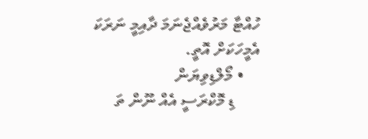ހުއްޓާ މަރުވެއްޖެނަމަ ދާއިމީ ނަރަކަ އެމީހަކަށް އޮތީ.
    • މޯލްޑިވިޔަން
      ޑި މޮކްރަސީ އެއް ނޫން ތަ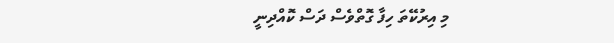މި އިރުކޭތަ ހިފާ ގޮތްވެސް ދަސް ކޮއްދިނީ